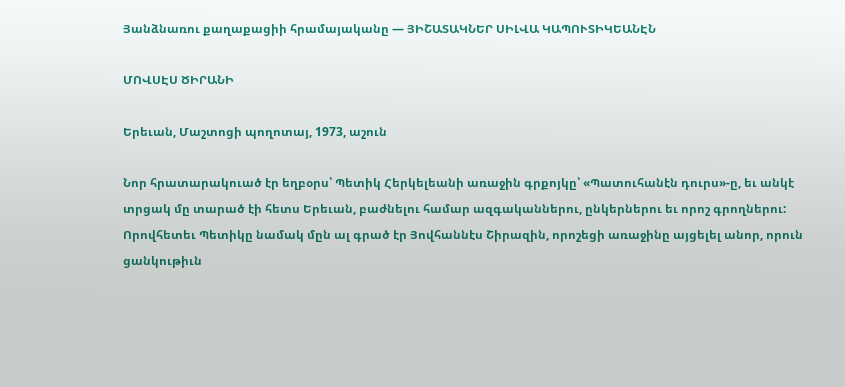Յանձնառու քաղաքացիի հրամայականը — ՅԻՇԱՏԱԿՆԵՐ ՍԻԼՎԱ ԿԱՊՈՒՏԻԿԵԱՆԷՆ

ՄՈՎՍԷՍ ԾԻՐԱՆԻ

Երեւան, Մաշտոցի պողոտայ, 1973, աշուն

Նոր հրատարակուած էր եղբօրս՝ Պետիկ Հերկելեանի առաջին գրքոյկը՝ «Պատուհանէն դուրս»-ը, եւ անկէ տրցակ մը տարած էի հետս Երեւան, բաժնելու համար ազգականներու, ընկերներու եւ որոշ գրողներու: Որովհետեւ Պետիկը նամակ մըն ալ գրած էր Յովհաննէս Շիրազին, որոշեցի առաջինը այցելել անոր, որուն ցանկութիւն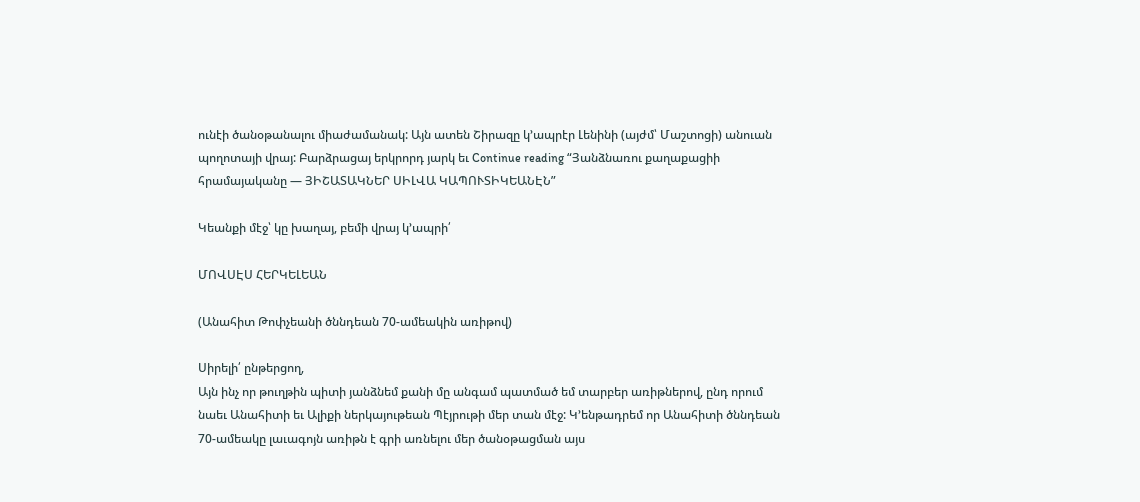ունէի ծանօթանալու միաժամանակ: Այն ատեն Շիրազը կ՚ապրէր Լենինի (այժմ՝ Մաշտոցի) անուան պողոտայի վրայ: Բարձրացայ երկրորդ յարկ եւ Continue reading “Յանձնառու քաղաքացիի հրամայականը — ՅԻՇԱՏԱԿՆԵՐ ՍԻԼՎԱ ԿԱՊՈՒՏԻԿԵԱՆԷՆ”

Կեանքի մէջ՝ կը խաղայ, բեմի վրայ կ՚ապրի՛

ՄՈՎՍԷՍ ՀԵՐԿԵԼԵԱՆ

(Անահիտ Թոփչեանի ծննդեան 70-ամեակին առիթով)

Սիրելի՛ ընթերցող,
Այն ինչ որ թուղթին պիտի յանձնեմ քանի մը անգամ պատմած եմ տարբեր առիթներով, ընդ որում նաեւ Անահիտի եւ Ալիքի ներկայութեան Պէյրութի մեր տան մէջ: Կ՚ենթադրեմ որ Անահիտի ծննդեան 70-ամեակը լաւագոյն առիթն է գրի առնելու մեր ծանօթացման այս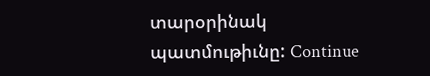տարօրինակ պատմութիւնը: Continue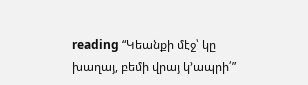reading “Կեանքի մէջ՝ կը խաղայ, բեմի վրայ կ՚ապրի՛”